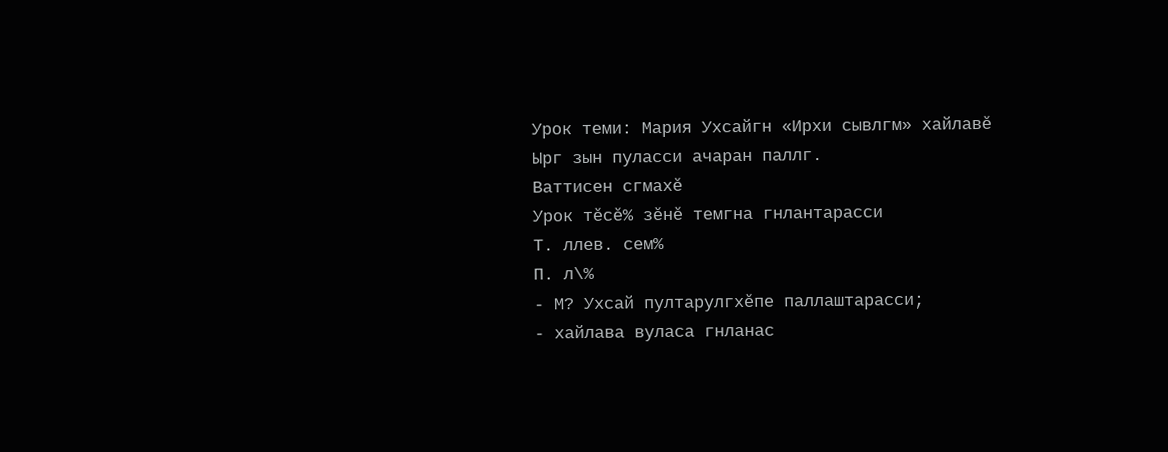Урок теми: Мария Ухсайгн «Ирхи сывлгм» хайлавĕ
Ырг зын пуласси ачаран паллг.
Ваттисен сгмахĕ
Урок тĕсĕ% зĕнĕ темгна гнлантарасси
Т. ллев. сем%
П. л\%
- М? Ухсай пултарулгхĕпе паллаштарасси;
- хайлава вуласа гнланас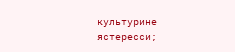культурине ястересси;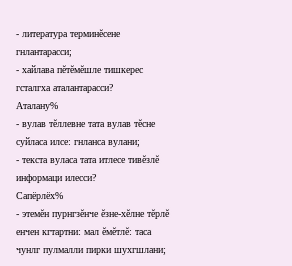- литература терминĕсене гнлантарасси;
- хайлава пĕтĕмĕшле тишкерес гсталгха аталантарасси?
Аталану%
- вулав тĕллевне тата вулав тĕсне суйласа илсе: гнланса вулани;
- текста вуласа тата итлесе тивĕзлĕ информаци илесси?
Сапёрлёх%
- этемĕн пурнгзĕнче ĕзне-хĕлне тĕрлĕ енчен кгтартни: мал ĕмĕтлĕ: таса чунлг пулмалли пирки шухгшлани;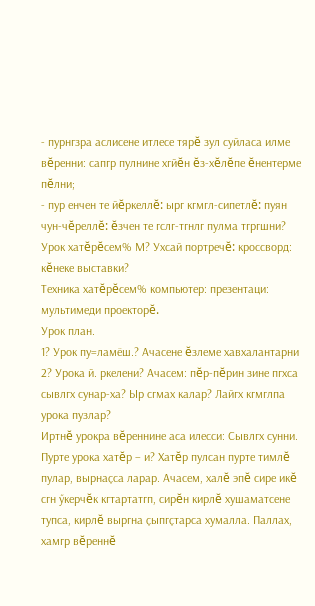- пурнгзра аслисене итлесе тярĕ зул суйласа илме вĕренни: сапгр пулнине хгйĕн ĕз-хĕлĕпе ĕнентерме пĕлни;
- пур енчен те йĕркеллĕ: ырг кгмгл-сипетлĕ: пуян чун-чĕреллĕ: ĕзчен те гслг-тгнлг пулма тгргшни?
Урок хатĕрĕсем% М? Ухсай портречĕ: кроссворд: кĕнеке выставки?
Техника хатĕрĕсем% компьютер: презентаци: мультимеди проекторĕ.
Урок план.
1? Урок пу=ламёш.? Ачасене ĕзлеме хавхалантарни
2? Урока й. ркелени? Ачасем: пĕр-пĕрин зине пгхса сывлгх сунар-ха? Ыр сгмах калар? Лайгх кгмглпа урока пузлар?
Иртнĕ урокра вĕреннине аса илесси: Сывлгх сунни. Пурте урока хатĕр – и? Хатĕр пулсан пурте тимлĕ пулар, вырнаҫса ларар. Ачасем, халĕ эпĕ сире икĕ сгн ӳкерчĕк кгтартатгп, сирĕн кирлĕ хушаматсене тупса, кирлĕ выргна ҫыпгҫтарса хумалла. Паллах, хамгр вĕреннĕ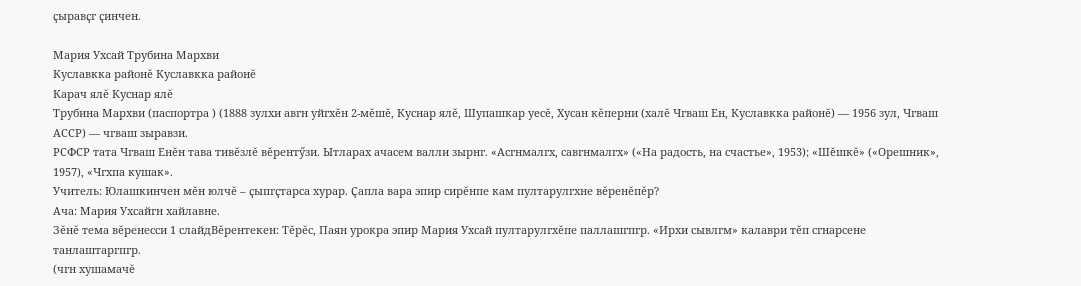ҫыравҫг ҫинчен.

Мария Ухсай Трубина Мархви
Куславкка районĕ Куславкка районĕ
Карач ялĕ Куснар ялĕ
Трубина Мархви (паспортра ) (1888 зулхи авгн уйгхĕн 2-мĕшĕ, Куснар ялĕ, Шупашкар уесĕ, Хусан кĕперни (халĕ Чгваш Ен, Куславкка районĕ) — 1956 зул, Чгваш АССР) — чгваш зыравзи.
РСФСР тата Чгваш Енĕн тава тивĕзлĕ вĕрентӳзи. Ытларах ачасем валли зырнг. «Асгнмалгх, савгнмалгх» («На радость, на счастье», 1953); «Шĕшкĕ» («Орешник», 1957), «Чгхпа кушак».
Учитель: Юлашкинчен мĕн юлчĕ – ҫыпгҫтарса хурар. Ҫапла вара эпир сирĕнпе кам пултарулгхне вĕренĕпĕр?
Ача: Мария Ухсайгн хайлавне.
Зĕнĕ тема вĕренесси 1 слайдВĕрентекен: Тĕрĕс, Паян урокра эпир Мария Ухсай пултарулгхĕпе паллашгпгр. «Ирхи сывлгм» калаври тĕп сгнарсене танлаштаргпгр.
(чгн хушамачĕ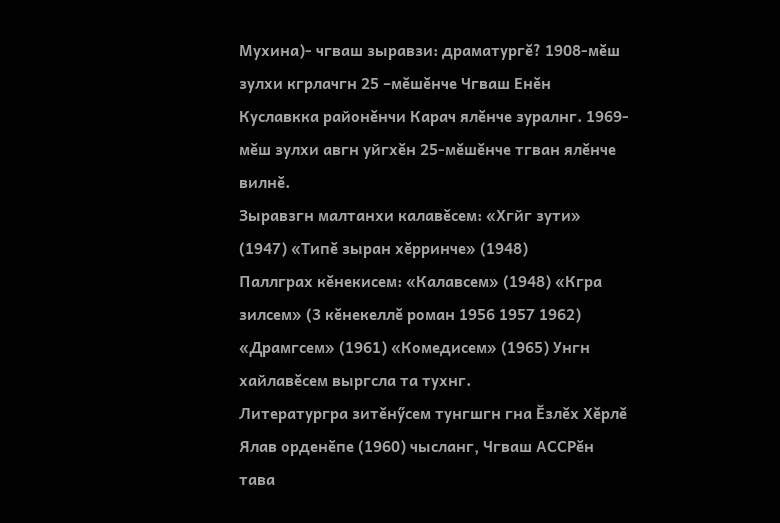Мухина)- чгваш зыравзи: драматургĕ? 1908-мĕш зулхи кгрлачгн 25 –мĕшĕнче Чгваш Енĕн Куславкка районĕнчи Карач ялĕнче зуралнг. 1969-мĕш зулхи авгн уйгхĕн 25-мĕшĕнче тгван ялĕнче вилнĕ.
Зыравзгн малтанхи калавĕсем: «Хгйг зути» (1947) «Типĕ зыран хĕрринче» (1948)
Паллграх кĕнекисем: «Калавсем» (1948) «Кгра зилсем» (3 кĕнекеллĕ роман 1956 1957 1962) «Драмгсем» (1961) «Комедисем» (1965) Унгн хайлавĕсем выргсла та тухнг.
Литератургра зитĕнӳсем тунгшгн гна Ӗзлĕх Хĕрлĕ Ялав орденĕпе (1960) чысланг, Чгваш АССРĕн тава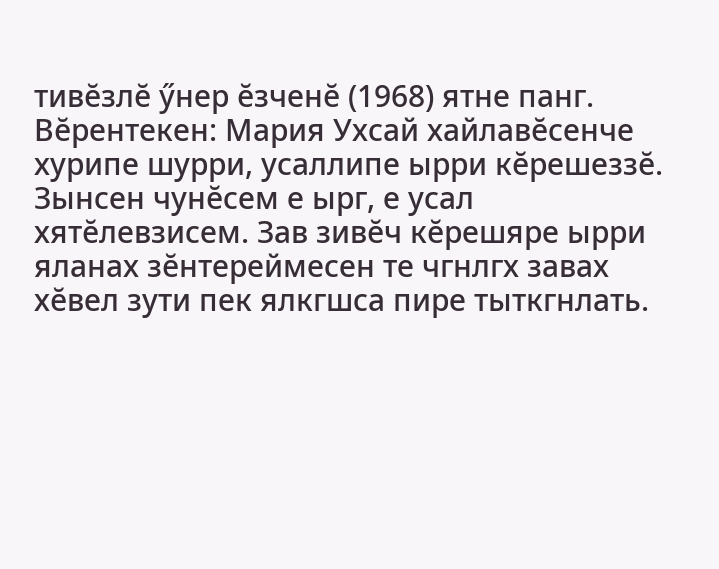тивĕзлĕ ӳнер ĕзченĕ (1968) ятне панг.
Вĕрентекен: Мария Ухсай хайлавĕсенче хурипе шурри, усаллипе ырри кĕрешеззĕ. Зынсен чунĕсем е ырг, е усал хятĕлевзисем. Зав зивĕч кĕрешяре ырри яланах зĕнтереймесен те чгнлгх завах хĕвел зути пек ялкгшса пире тыткгнлать.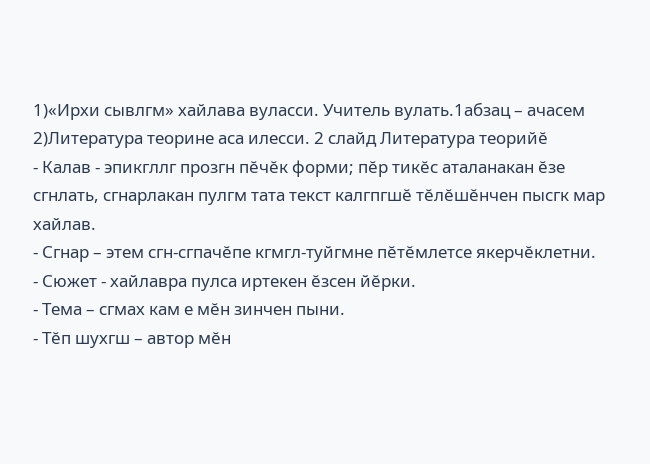1)«Ирхи сывлгм» хайлава вуласси. Учитель вулать.1абзац – ачасем
2)Литература теорине аса илесси. 2 слайд Литература теорийĕ
- Калав - эпикгллг прозгн пĕчĕк форми; пĕр тикĕс аталанакан ĕзе сгнлать, сгнарлакан пулгм тата текст калгпгшĕ тĕлĕшĕнчен пысгк мар хайлав.
- Сгнар – этем сгн-сгпачĕпе кгмгл-туйгмне пĕтĕмлетсе якерчĕклетни.
- Сюжет - хайлавра пулса иртекен ĕзсен йĕрки.
- Тема – сгмах кам е мĕн зинчен пыни.
- Тĕп шухгш – автор мĕн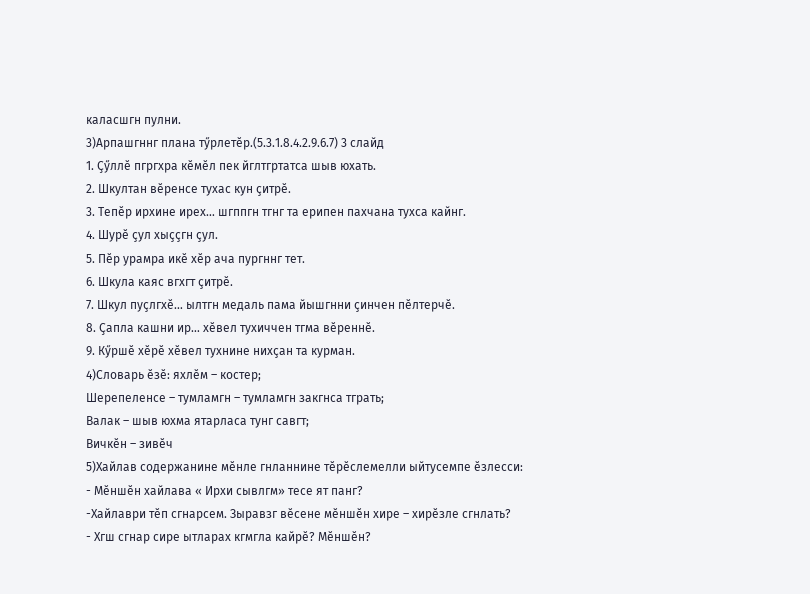каласшгн пулни.
3)Арпашгннг плана тӳрлетĕр.(5.3.1.8.4.2.9.6.7) 3 слайд
1. Ҫӳллĕ пгргхра кĕмĕл пек йглтгртатса шыв юхать.
2. Шкултан вĕренсе тухас кун ҫитрĕ.
3. Тепĕр ирхине ирех… шгппгн тгнг та ерипен пахчана тухса кайнг.
4. Шурĕ ҫул хыҫҫгн ҫул.
5. Пĕр урамра икĕ хĕр ача пургннг тет.
6. Шкула каяс вгхгт ҫитрĕ.
7. Шкул пуҫлгхĕ… ылтгн медаль пама йышгнни ҫинчен пĕлтерчĕ.
8. Ҫапла кашни ир… хĕвел тухиччен тгма вĕреннĕ.
9. Кӳршĕ хĕрĕ хĕвел тухнине нихҫан та курман.
4)Словарь ĕзĕ: яхлĕм – костер;
Шерепеленсе – тумламгн – тумламгн закгнса тграть;
Валак – шыв юхма ятарласа тунг савгт;
Вичкĕн – зивĕч
5)Хайлав содержанине мĕнле гнланнине тĕрĕслемелли ыйтусемпе ĕзлесси:
- Мĕншĕн хайлава « Ирхи сывлгм» тесе ят панг?
-Хайлаври тĕп сгнарсем. Зыравзг вĕсене мĕншĕн хире – хирĕзле сгнлать?
- Хгш сгнар сире ытларах кгмгла кайрĕ? Мĕншĕн?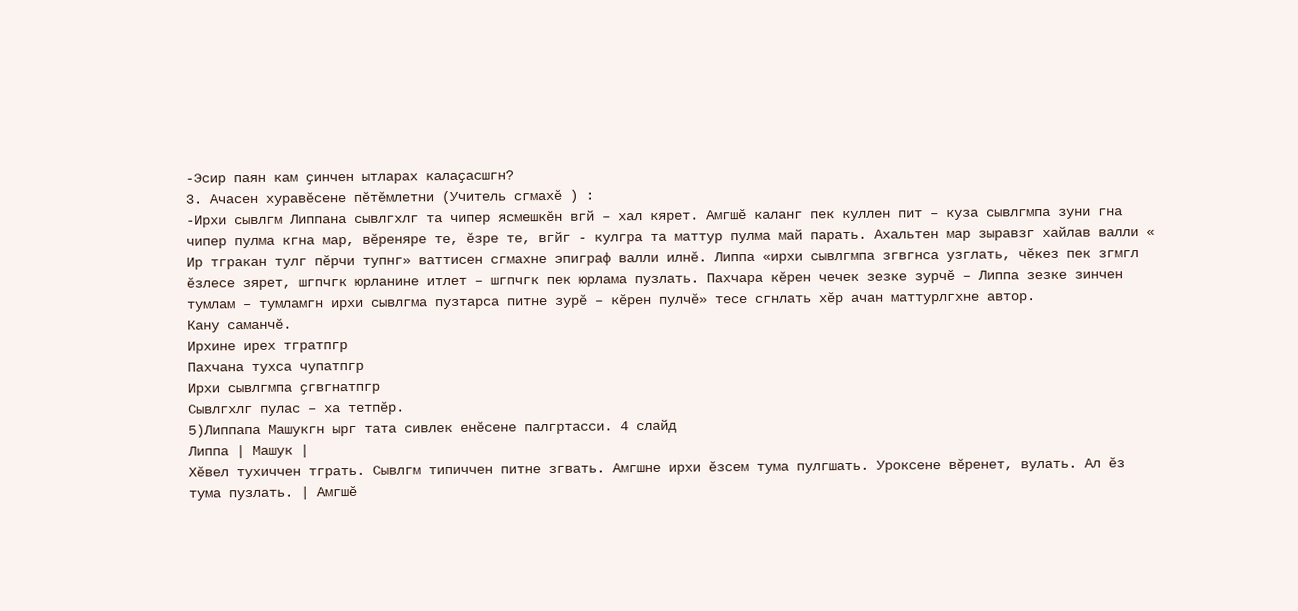-Эсир паян кам ҫинчен ытларах калаҫасшгн?
3. Ачасен хуравĕсене пĕтĕмлетни (Учитель сгмахĕ ) :
-Ирхи сывлгм Липпана сывлгхлг та чипер ясмешкĕн вгй – хал кярет. Амгшĕ каланг пек куллен пит – куза сывлгмпа зуни гна чипер пулма кгна мар, вĕреняре те, ĕзре те, вгйг - кулгра та маттур пулма май парать. Ахальтен мар зыравзг хайлав валли « Ир тгракан тулг пĕрчи тупнг» ваттисен сгмахне эпиграф валли илнĕ. Липпа «ирхи сывлгмпа згвгнса узглать, чĕкез пек згмгл ĕзлесе зярет, шгпчгк юрланине итлет – шгпчгк пек юрлама пузлать. Пахчара кĕрен чечек зезке зурчĕ – Липпа зезке зинчен тумлам – тумламгн ирхи сывлгма пузтарса питне зурĕ – кĕрен пулчĕ» тесе сгнлать хĕр ачан маттурлгхне автор.
Кану саманчĕ.
Ирхине ирех тгратпгр
Пахчана тухса чупатпгр
Ирхи сывлгмпа ҫгвгнатпгр
Сывлгхлг пулас – ха тетпĕр.
5)Липпапа Машукгн ырг тата сивлек енĕсене палгртасси. 4 слайд
Липпа | Машук |
Хĕвел тухиччен тграть. Сывлгм типиччен питне згвать. Амгшне ирхи ĕзсем тума пулгшать. Уроксене вĕренет, вулать. Ал ĕз тума пузлать. | Амгшĕ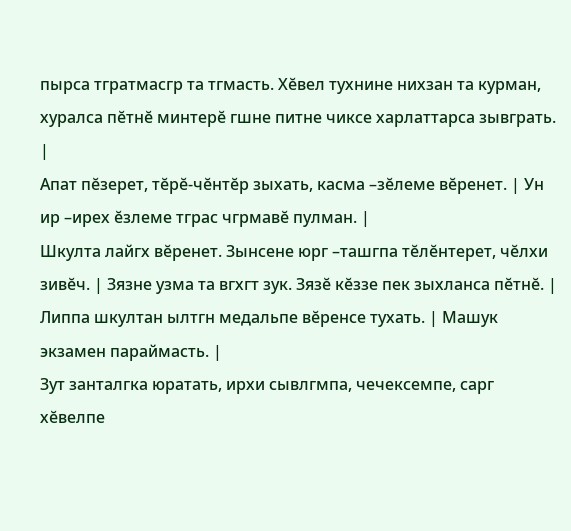пырса тгратмасгр та тгмасть. Хĕвел тухнине нихзан та курман, хуралса пĕтнĕ минтерĕ гшне питне чиксе харлаттарса зывграть. |
Апат пĕзерет, тĕрĕ-чĕнтĕр зыхать, касма –зĕлеме вĕренет. | Ун ир –ирех ĕзлеме тграс чгрмавĕ пулман. |
Шкулта лайгх вĕренет. Зынсене юрг –ташгпа тĕлĕнтерет, чĕлхи зивĕч. | Зязне узма та вгхгт зук. Зязĕ кĕззе пек зыхланса пĕтнĕ. |
Липпа шкултан ылтгн медальпе вĕренсе тухать. | Машук экзамен параймасть. |
Зут занталгка юратать, ирхи сывлгмпа, чечексемпе, сарг хĕвелпе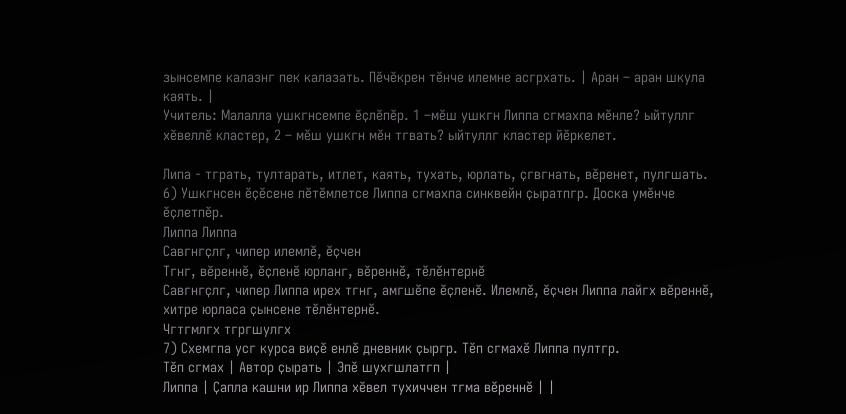зынсемпе калазнг пек калазать. Пĕчĕкрен тĕнче илемне асгрхать. | Аран – аран шкула каять. |
Учитель: Малалла ушкгнсемпе ĕҫлĕпĕр. 1 –мĕш ушкгн Липпа сгмахпа мĕнле? ыйтуллг хĕвеллĕ кластер, 2 – мĕш ушкгн мĕн тгвать? ыйтуллг кластер йĕркелет.

Липа - тграть, тултарать, итлет, каять, тухать, юрлать, ҫгвгнать, вĕренет, пулгшать.
6) Ушкгнсен ĕҫĕсене пĕтĕмлетсе Липпа сгмахпа синквейн ҫыратпгр. Доска умĕнче ĕҫлетпĕр.
Липпа Липпа
Савгнгҫлг, чипер илемлĕ, ĕҫчен
Тгнг, вĕреннĕ, ĕҫленĕ юрланг, вĕреннĕ, тĕлĕнтернĕ
Савгнгҫлг, чипер Липпа ирех тгнг, амгшĕпе ĕҫленĕ. Илемлĕ, ĕҫчен Липпа лайгх вĕреннĕ, хитре юрласа ҫынсене тĕлĕнтернĕ.
Чгтгмлгх тгргшулгх
7) Схемгпа усг курса виҫĕ енлĕ дневник ҫыргр. Тĕп сгмахĕ Липпа пултгр.
Тĕп сгмах | Автор ҫырать | Эпĕ шухгшлатгп |
Липпа | Ҫапла кашни ир Липпа хĕвел тухиччен тгма вĕреннĕ | |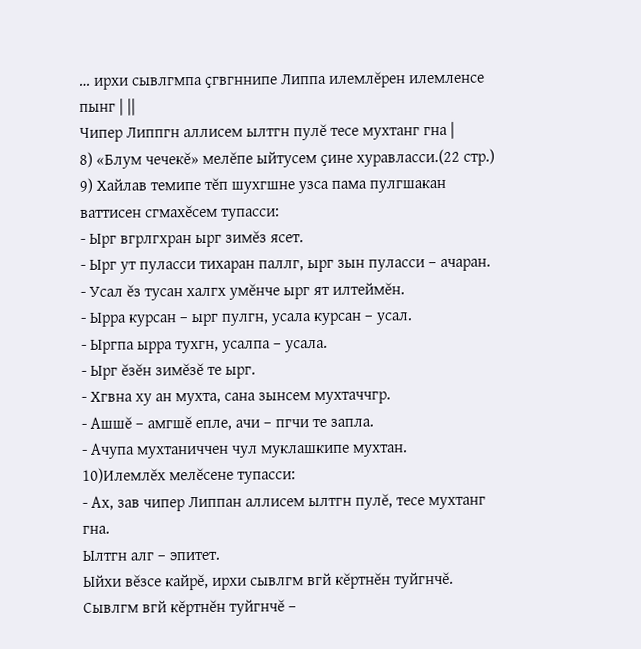… ирхи сывлгмпа ҫгвгннипе Липпа илемлĕрен илемленсе пынг | ||
Чипер Липпгн аллисем ылтгн пулĕ тесе мухтанг гна |
8) «Блум чечекĕ» мелĕпе ыйтусем ҫине хуравласси.(22 стр.)
9) Хайлав темипе тĕп шухгшне узса пама пулгшакан ваттисен сгмахĕсем тупасси:
- Ырг вгрлгхран ырг зимĕз ясет.
- Ырг ут пуласси тихаран паллг, ырг зын пуласси – ачаран.
- Усал ĕз тусан халгх умĕнче ырг ят илтеймĕн.
- Ырра курсан – ырг пулгн, усала курсан – усал.
- Ыргпа ырра тухгн, усалпа – усала.
- Ырг ĕзĕн зимĕзĕ те ырг.
- Хгвна ху ан мухта, сана зынсем мухтаччгр.
- Ашшĕ – амгшĕ епле, ачи – пгчи те запла.
- Ачупа мухтаниччен чул муклашкипе мухтан.
10)Илемлĕх мелĕсене тупасси:
- Ах, зав чипер Липпан аллисем ылтгн пулĕ, тесе мухтанг гна.
Ылтгн алг – эпитет.
Ыйхи вĕзсе кайрĕ, ирхи сывлгм вгй кĕртнĕн туйгнчĕ. Сывлгм вгй кĕртнĕн туйгнчĕ –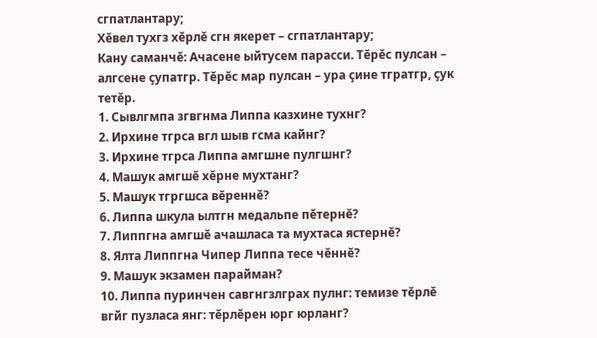сгпатлантару;
Хĕвел тухгз хĕрлĕ сгн якерет – сгпатлантару;
Кану саманчĕ: Ачасене ыйтусем парасси. Тĕрĕс пулсан – алгсене ҫупатгр. Тĕрĕс мар пулсан – ура ҫине тгратгр, ҫук тетĕр.
1. Сывлгмпа згвгнма Липпа казхине тухнг?
2. Ирхине тгрса вгл шыв гсма кайнг?
3. Ирхине тгрса Липпа амгшне пулгшнг?
4. Машук амгшĕ хĕрне мухтанг?
5. Машук тгргшса вĕреннĕ?
6. Липпа шкула ылтгн медальпе пĕтернĕ?
7. Липпгна амгшĕ ачашласа та мухтаса ястернĕ?
8. Ялта Липпгна Чипер Липпа тесе чĕннĕ?
9. Машук экзамен парайман?
10. Липпа пуринчен савгнгзлграх пулнг: темизе тĕрлĕ вгйг пузласа янг: тĕрлĕрен юрг юрланг?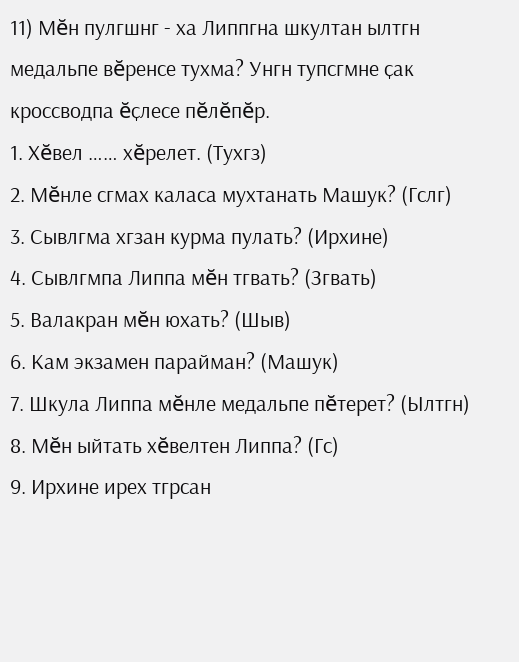11) Мĕн пулгшнг - ха Липпгна шкултан ылтгн медальпе вĕренсе тухма? Унгн тупсгмне ҫак кроссводпа ĕҫлесе пĕлĕпĕр.
1. Хĕвел …… хĕрелет. (Тухгз)
2. Мĕнле сгмах каласа мухтанать Машук? (Гслг)
3. Сывлгма хгзан курма пулать? (Ирхине)
4. Сывлгмпа Липпа мĕн тгвать? (Згвать)
5. Валакран мĕн юхать? (Шыв)
6. Кам экзамен парайман? (Машук)
7. Шкула Липпа мĕнле медальпе пĕтерет? (Ылтгн)
8. Мĕн ыйтать хĕвелтен Липпа? (Гс)
9. Ирхине ирех тгрсан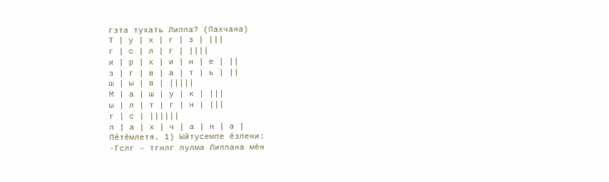гзта тухать Липпа? (Пахчана)
Т | у | х | г | з | |||
г | с | л | г | ||||
и | р | х | и | н | е | ||
з | г | в | а | т | ь | ||
ш | ы | в | |||||
М | а | ш | у | к | |||
ы | л | т | г | н | |||
г | с | ||||||
п | а | х | ч | а | н | а |
Пĕтĕмлетя. 1) Ыйтусемпе ĕзлени:
-Гслг – тгнлг пулма Липпана мĕн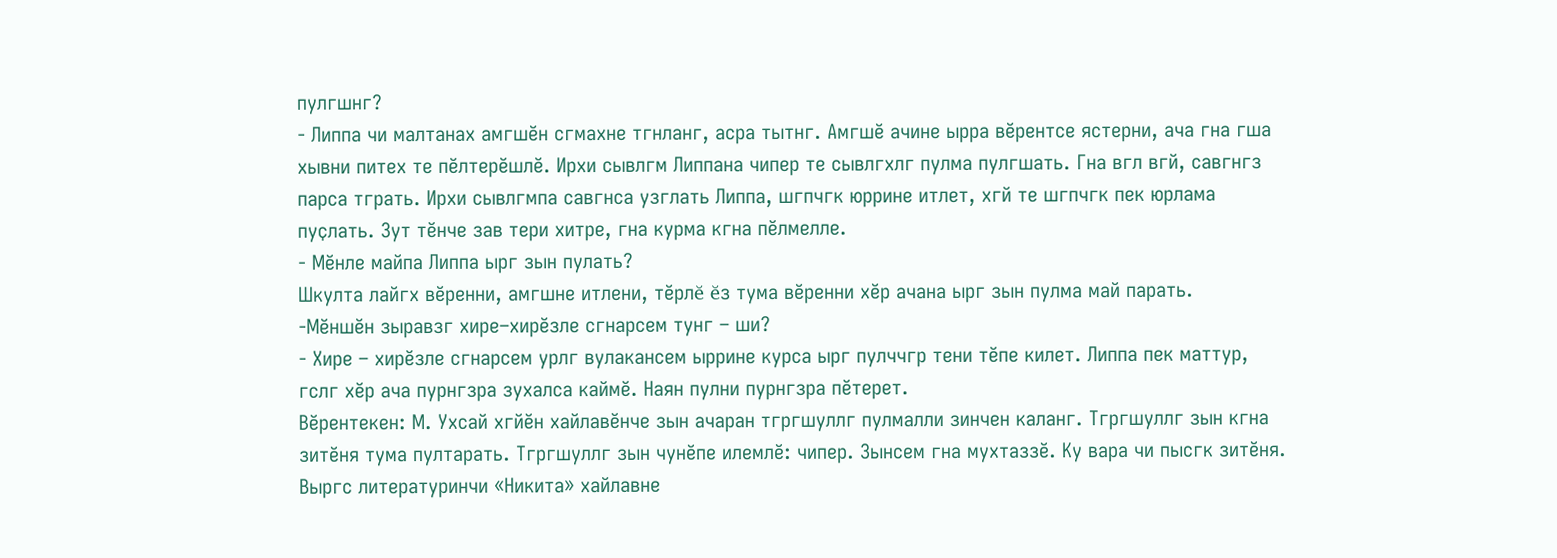пулгшнг?
- Липпа чи малтанах амгшĕн сгмахне тгнланг, асра тытнг. Амгшĕ ачине ырра вĕрентсе ястерни, ача гна гша хывни питех те пĕлтерĕшлĕ. Ирхи сывлгм Липпана чипер те сывлгхлг пулма пулгшать. Гна вгл вгй, савгнгз парса тграть. Ирхи сывлгмпа савгнса узглать Липпа, шгпчгк юррине итлет, хгй те шгпчгк пек юрлама пуҫлать. Зут тĕнче зав тери хитре, гна курма кгна пĕлмелле.
- Мĕнле майпа Липпа ырг зын пулать?
Шкулта лайгх вĕренни, амгшне итлени, тĕрлĕ ĕз тума вĕренни хĕр ачана ырг зын пулма май парать.
-Мĕншĕн зыравзг хире–хирĕзле сгнарсем тунг – ши?
- Хире – хирĕзле сгнарсем урлг вулакансем ыррине курса ырг пулччгр тени тĕпе килет. Липпа пек маттур, гслг хĕр ача пурнгзра зухалса каймĕ. Наян пулни пурнгзра пĕтерет.
Вĕрентекен: М. Ухсай хгйĕн хайлавĕнче зын ачаран тгргшуллг пулмалли зинчен каланг. Тгргшуллг зын кгна зитĕня тума пултарать. Тгргшуллг зын чунĕпе илемлĕ: чипер. Зынсем гна мухтаззĕ. Ку вара чи пысгк зитĕня. Выргс литературинчи «Никита» хайлавне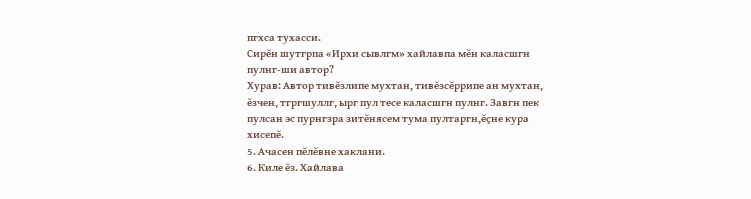пгхса тухасси.
Сирĕн шутгрпа «Ирхи сывлгм» хайлавпа мĕн каласшгн пулнг-ши автор?
Хурав: Автор тивĕзлипе мухтан, тивĕзсĕррипе ан мухтан, ĕзчен, тгргшуллг, ырг пул тесе каласшгн пулнг. Завгн пек пулсан эс пурнгзра зитĕнясем тума пултаргн,ĕҫне кура хисепĕ.
5. Ачасен пĕлĕвне хаклани.
6. Киле ĕз. Хайлава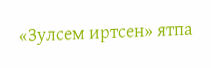«Зулсем иртсен» ятпа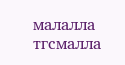малалла тгсмалла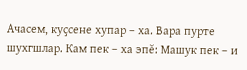Ачасем, куҫсене хупар – ха. Вара пурте шухгшлар. Кам пек – ха эпĕ: Машук пек – и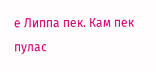е Липпа пек. Кам пек пулас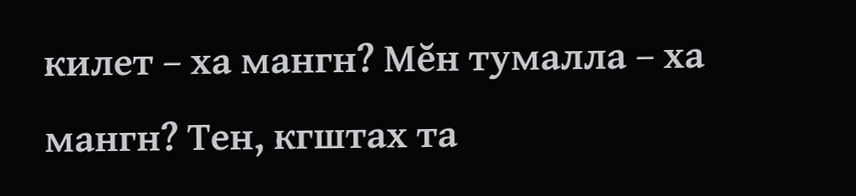килет – ха мангн? Мĕн тумалла – ха мангн? Тен, кгштах та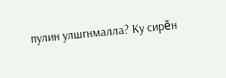пулин улшгнмалла? Ку сирĕн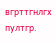вгрттгнлгх пултгр.